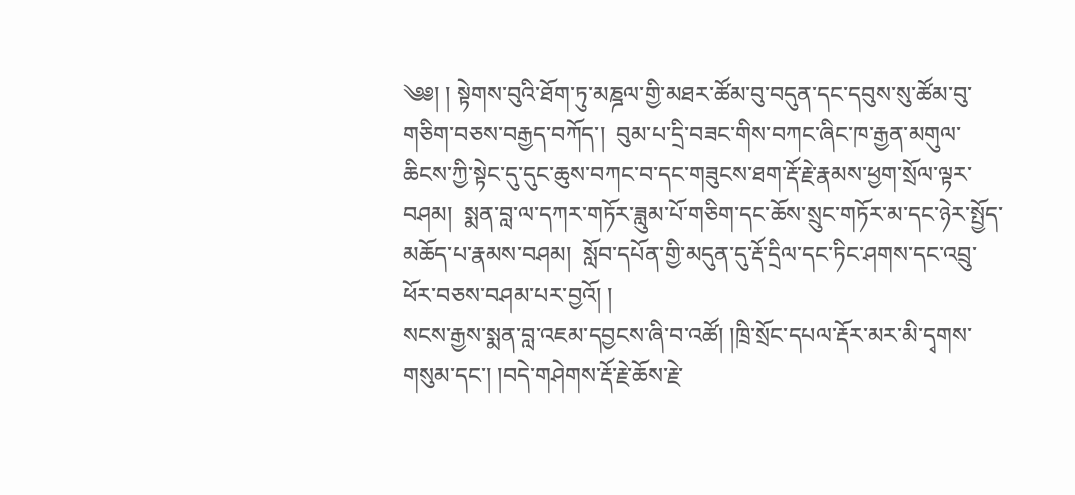༄༅། ། སྟེགས་བུའི་ཐོག་ཏུ་མཎྜལ་གྱི་མཐར་ཚོམ་བུ་བདུན་དང་དབུས་སུ་ཚོམ་བུ་གཅིག་བཅས་བརྒྱད་བཀོད་།  བུམ་པ་དྲི་བཟང་གིས་བཀང་ཞིང་ཁ་རྒྱན་མགུལ་ཆིངས་ཀྱི་སྟེང་དུ་དུང་ཆུས་བཀང་བ་དང་གཟུངས་ཐག་རྡོ་རྗེ་རྣམས་ཕྱག་སྲོལ་ལྟར་བཤམ།  སྨན་བླ་ལ་དཀར་གཏོར་ཟླུམ་པོ་གཅིག་དང་ཆོས་སྲུང་གཏོར་མ་དང་ཉེར་སྤྱོད་མཆོད་པ་རྣམས་བཤམ།  སློབ་དཔོན་གྱི་མདུན་དུ་རྡོ་དྲིལ་དང་ཏིང་ཤགས་དང་འབྲུ་ཕོར་བཅས་བཤམ་པར་བྱའོ། །
སངས་རྒྱས་སྨན་བླ་འཇམ་དབྱངས་ཞི་བ་འཚོ། །ཁྲི་སྲོང་དཔལ་རྡོར་མར་མི་དྭགས་གསུམ་དང་། །བདེ་གཤེགས་རྡོ་རྗེ་ཆོས་རྗེ་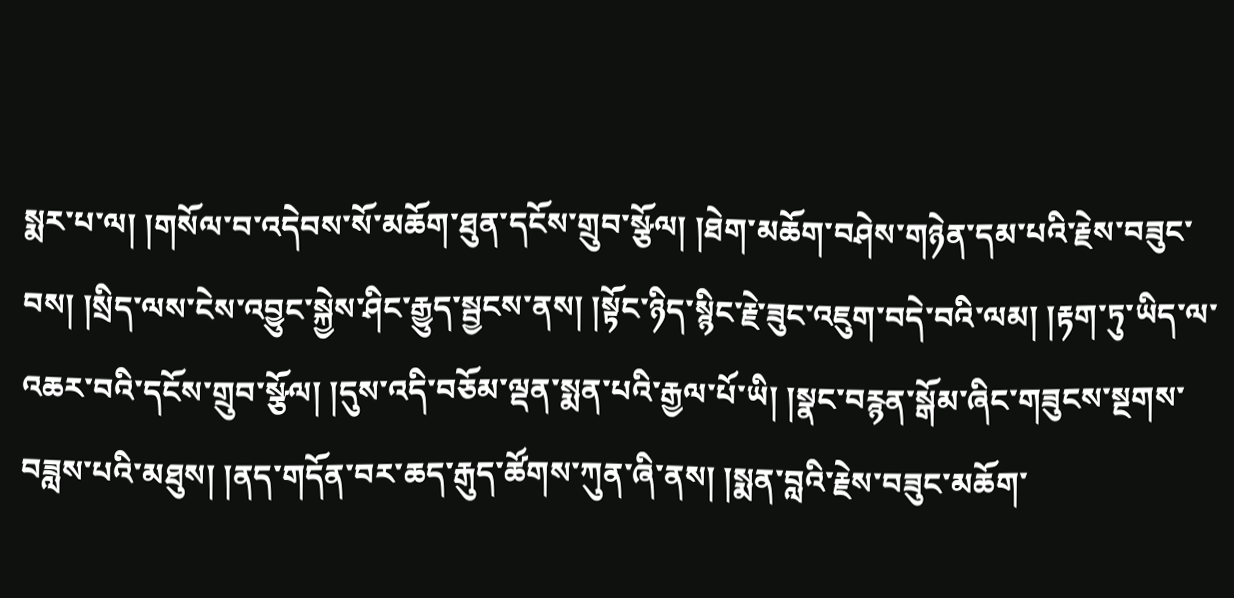སྨར་པ་ལ། །གསོལ་བ་འདེབས་སོ་མཆོག་ཐུན་དངོས་གྲུབ་སྩོལ། །ཐེག་མཆོག་བཤེས་གཉེན་དམ་པའི་རྗེས་བཟུང་བས། །སྲིད་ལས་ངེས་འབྱུང་སྐྱེས་ཤིང་རྒྱུད་སྦྱངས་ནས། །སྟོང་ཉིད་སྙིང་རྗེ་ཟུང་འཇུག་བདེ་བའི་ལམ། །རྟག་ཏུ་ཡིད་ལ་འཆར་བའི་དངོས་གྲུབ་སྩོལ། །དུས་འདི་བཅོམ་ལྡན་སྨན་པའི་རྒྱལ་པོ་ཡི། །སྣང་བརྙན་སྒོམ་ཞིང་གཟུངས་སྔགས་བཟླས་པའི་མཐུས། །ནད་གདོན་བར་ཆད་རྒུད་ཚོགས་ཀུན་ཞི་ནས། །སྨན་བླའི་རྗེས་བཟུང་མཆོག་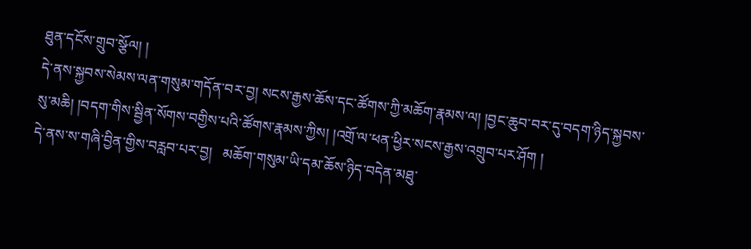ཐུན་དངོས་གྲུབ་སྩོལ། །
དེ་ནས་སྐྱབས་སེམས་ལན་གསུམ་གདོན་བར་བྱ། སངས་རྒྱས་ཆོས་དང་ཚོགས་ཀྱི་མཆོག་རྣམས་ལ། །བྱང་ཆུབ་བར་དུ་བདག་ཉིད་སྐྱབས་སུ་མཆི། །བདག་གིས་སྦྱིན་སོགས་བགྱིས་པའི་ཚོགས་རྣམས་ཀྱིས། །འགྲོ་ལ་ཕན་ཕྱིར་སངས་རྒྱས་འགྲུབ་པར་ཤོག །
དེ་ནས་ས་གཞི་བྱིན་གྱིས་བརླབ་པར་བྱ།   མཆོག་གསུམ་ཡི་དམ་ཆོས་ཉིད་བདེན་མཐུ་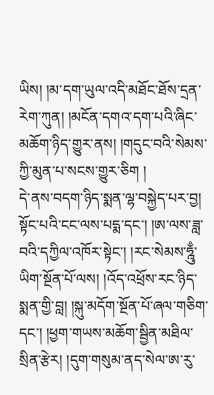ཡིས། །མ་དག་ཡུལ་འདི་མཐོང་ཐོས་དྲན་རེག་ཀུན། །མངོན་དགའ་དག་པའི་ཞིང་མཆོག་ཉིད་གྱུར་ནས། །གདུང་བའི་སེམས་ཀྱི་མུན་པ་སངས་གྱུར་ཅིག །
དེ་ནས་བདག་ཉིད་སྨན་ལྷ་བསྐྱེད་པར་བྱ།  སྟོང་པའི་ངང་ལས་པདྨ་དང་། །ཨ་ལས་ཟླ་བའི་དཀྱིལ་འཁོར་སྟེང་། །རང་སེམས་ཧྰུྃ་ཡིག་སྔོན་པོ་ལས། །འོད་འཕྲོས་རང་ཉིད་སྨན་གྱི་བླ། །སྐུ་མདོག་སྔོན་པོ་ཞལ་གཅིག་དང་། །ཕྱག་གཡས་མཆོག་སྦྱིན་མཐིལ་སྲིན་རྩེར། །དུག་གསུམ་ནད་སེལ་ཨ་རུ་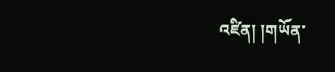འཛིན། །གཡོན་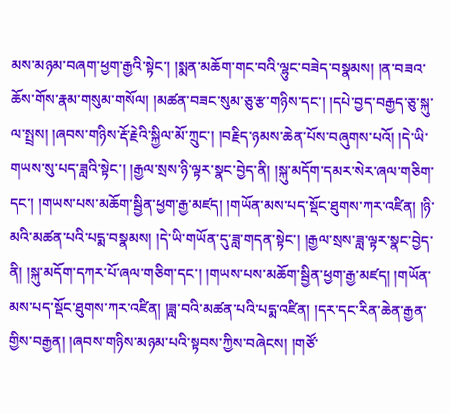མས་མཉམ་བཞག་ཕྱག་རྒྱའི་སྟེང་། །སྨན་མཆོག་གང་བའི་ལྷུང་བཟེད་བསྣམས། །ན་བཟའ་ཆོས་གོས་རྣམ་གསུམ་གསོལ། །མཚན་བཟང་སུམ་ཅུ་རྩ་གཉིས་དང་། །དཔེ་བྱད་བརྒྱད་ཅུ་སྐུ་ལ་སྤྲས། །ཞབས་གཉིས་རྡོ་རྗེའི་སྐྱིལ་མོ་ཀྲུང་། །བརྗིད་ཉམས་ཆེན་པོས་བཞུགས་པའོ། །དེ་ཡི་གཡས་སུ་པད་ཟླའི་སྟེང་། །རྒྱལ་སྲས་ཉི་ལྟར་སྣང་བྱེད་ནི། །སྐུ་མདོག་དམར་སེར་ཞལ་གཅིག་དང་། །གཡས་པས་མཆོག་སྦྱིན་ཕྱག་རྒྱ་མཛད། །གཡོན་མས་པད་སྡོང་ཐུགས་ཀར་འཛིན། །ཉི་མའི་མཚན་པའི་པདྨ་བསྣམས། །དེ་ཡི་གཡོན་དུ་ཟླ་གདན་སྟེང་། །རྒྱལ་སྲས་ཟླ་ལྟར་སྣང་བྱེད་ནི། །སྐུ་མདོག་དཀར་པོ་ཞལ་གཅིག་དང་། །གཡས་པས་མཆོག་སྦྱིན་ཕྱག་རྒྱ་མཛད། །གཡོན་མས་པད་སྡོང་ཐུགས་ཀར་འཛིན། །ཟླ་བའི་མཚན་པའི་པདྨ་འཛིན། །དར་དང་རིན་ཆེན་རྒྱན་གྱིས་བརྒྱན། །ཞབས་གཉིས་མཉམ་པའི་སྟབས་ཀྱིས་བཞེངས། །གཙོ་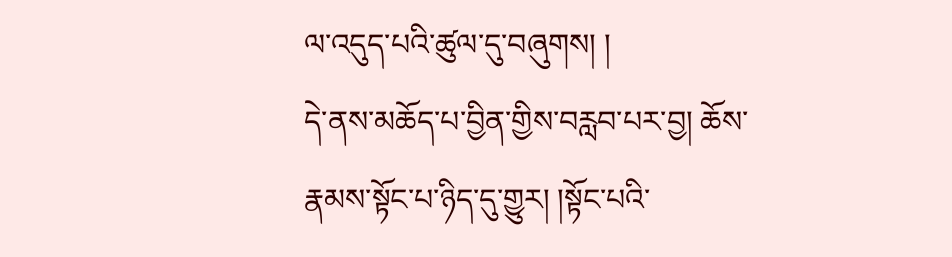ལ་འདུད་པའི་ཚུལ་དུ་བཞུགས། །
དེ་ནས་མཆོད་པ་བྱིན་གྱིས་བརླབ་པར་བྱ། ཆོས་རྣམས་སྟོང་པ་ཉིད་དུ་གྱུར། །སྟོང་པའི་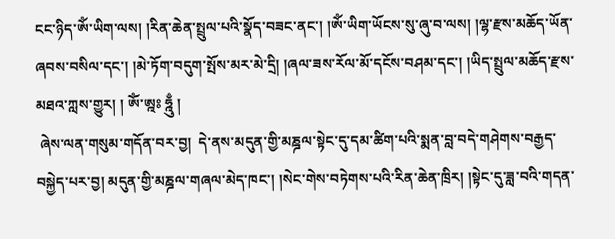ངང་ཉིད་ཨོཾ་ཡིག་ལས། །རིན་ཆེན་སྤྲུལ་པའི་སྣོད་བཟང་ནང་། །ཨོཾ་ཡིག་ཡོངས་སུ་ཞུ་བ་ལས། །ལྷ་རྫས་མཆོད་ཡོན་ཞབས་བསིལ་དང་། །མེ་ཏོག་བདུག་སྤོས་མར་མེ་དྲི། །ཞལ་ཟས་རོལ་མོ་དངོས་བཤམ་དང་། །ཡིད་སྤྲུལ་མཆོད་རྫས་མཐའ་ཀླས་གྱུར། ། ཨོཾ་ཨྰཿ ཧྰུྃ །
 ཞེས་ལན་གསུམ་གདོན་བར་བྱ།  དེ་ནས་མདུན་གྱི་མཎྜལ་སྟེང་དུ་དམ་ཚིག་པའི་སྨན་བླ་བདེ་གཤེགས་བརྒྱད་བསྐྱེད་པར་བྱ། མདུན་གྱི་མཎྜལ་གཞལ་མེད་ཁང་། །སེང་གེས་བཏེགས་པའི་རིན་ཆེན་ཁྲིར། །སྟེང་དུ་ཟླ་བའི་གདན་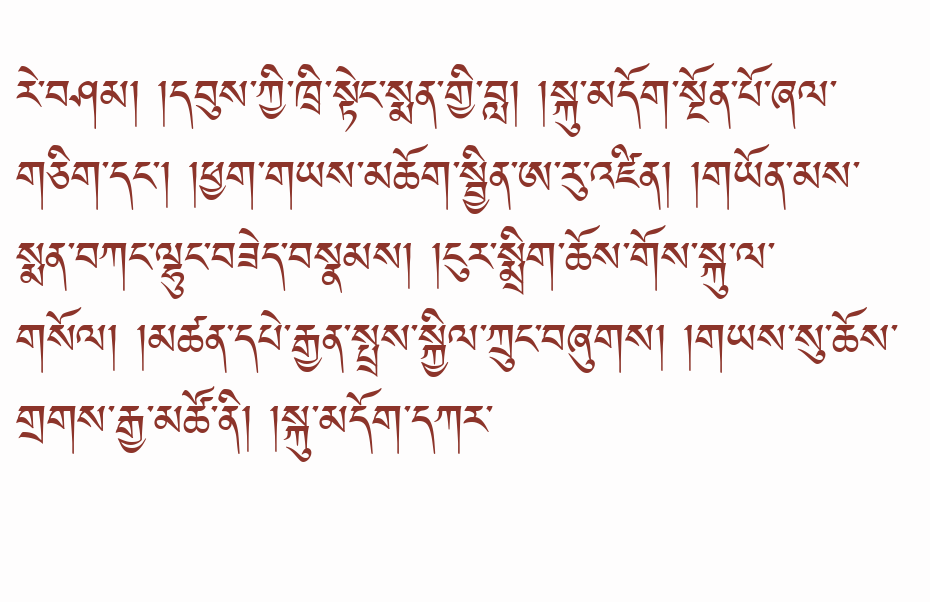རེ་བཤམ། །དབུས་ཀྱི་ཁྲི་སྟེང་སྨན་གྱི་བླ། །སྐུ་མདོག་སྔོན་པོ་ཞལ་གཅིག་དང་། །ཕྱག་གཡས་མཆོག་སྦྱིན་ཨ་རུ་འཛིན། །གཡོན་མས་སྨན་བཀང་ལྷུང་བཟེད་བསྣམས། །ངུར་སྨྲིག་ཆོས་གོས་སྐུ་ལ་གསོལ། །མཚན་དཔེ་རྒྱན་སྤྲས་སྐྱིལ་ཀྲུང་བཞུགས། །གཡས་སུ་ཆོས་གྲགས་རྒྱ་མཚོ་ནི། །སྐུ་མདོག་དཀར་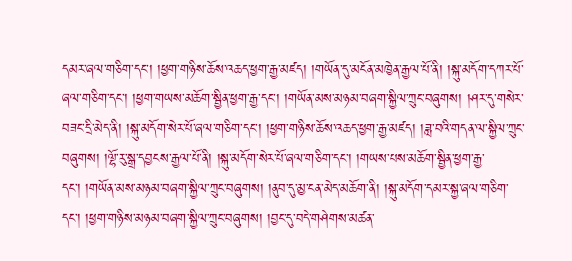དམར་ཞལ་གཅིག་དང་། །ཕྱག་གཉིས་ཆོས་འཆད་ཕྱག་རྒྱ་མཛད། །གཡོན་དུ་མངོན་མཁྱེན་རྒྱལ་པོ་ནི། །སྐུ་མདོག་དཀར་པོ་ཞལ་གཅིག་དང་། །ཕྱག་གཡས་མཆོག་སྦྱིན་ཕྱག་རྒྱ་དང་། །གཡོན་མས་མཉམ་བཞག་སྐྱིལ་ཀྲུང་བཞུགས། །ཤར་དུ་གསེར་བཟང་དྲི་མེད་ནི། །སྐུ་མདོག་སེར་པོ་ཞལ་གཅིག་དང་། །ཕྱག་གཉིས་ཆོས་འཆད་ཕྱག་རྒྱ་མཛད། །ཟླ་བའི་གདན་ལ་སྐྱིལ་ཀྲུང་བཞུགས། །ལྷོ་རུ་སྒྲ་དབྱངས་རྒྱལ་པོ་ནི། །སྐུ་མདོག་སེར་པོ་ཞལ་གཅིག་དང་། །གཡས་པས་མཆོག་སྦྱིན་ཕྱག་རྒྱ་དང་། །གཡོན་མས་མཉམ་བཞག་སྐྱིལ་ཀྲུང་བཞུགས། །ནུབ་དུ་མྱ་ངན་མེད་མཆོག་ནི། །སྐུ་མདོག་དམར་སྐྱ་ཞལ་གཅིག་དང་། །ཕྱག་གཉིས་མཉམ་བཞག་སྐྱིལ་ཀྲུང་བཞུགས། །བྱང་དུ་བདེ་གཤེགས་མཚན་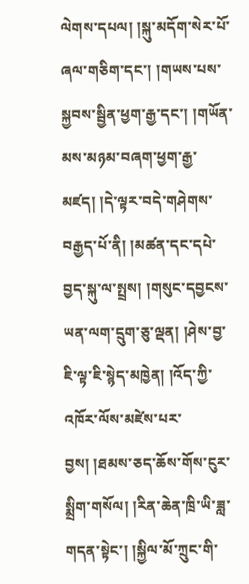ལེགས་དཔལ། །སྐུ་མདོག་སེར་པོ་ཞལ་གཅིག་དང་། །གཡས་པས་སྐྱབས་སྦྱིན་ཕྱག་རྒྱ་དང་། །གཡོན་མས་མཉམ་བཞག་ཕྱག་རྒྱ་མཛད། །དེ་ལྟར་བདེ་གཤེགས་བརྒྱད་པོ་ནི། །མཚན་དང་དཔེ་བྱད་སྐུ་ལ་སྤྲས། །གསུང་དབྱངས་ཡན་ལག་དྲུག་ཅུ་ལྡན། །ཤེས་བྱ་ཇི་ལྟ་ཇི་སྙེད་མཁྱེན། །འོད་ཀྱི་འཁོར་ལོས་མཛེས་པར་བྱས། །ཐམས་ཅད་ཆོས་གོས་ངུར་སྨྲིག་གསོལ། །རིན་ཆེན་ཁྲི་ཡི་ཟླ་གདན་སྟེང་། །སྐྱིལ་མོ་ཀྲུང་གི་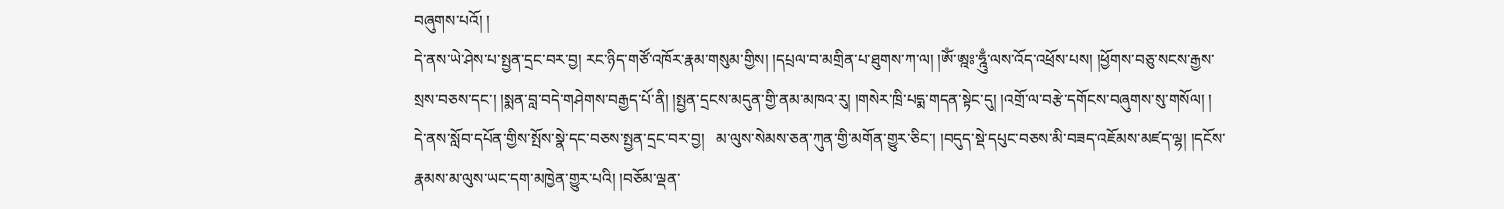བཞུགས་པའོ། །
དེ་ནས་ཡེ་ཤེས་པ་སྤྱན་དྲང་བར་བྱ། རང་ཉིད་གཙོ་འཁོར་རྣམ་གསུམ་གྱིས། །དཔྲལ་བ་མགྲིན་པ་ཐུགས་ཀ་ལ། །ཨོཾ་ཨྰཿ་ཧྰུྃ་ལས་འོད་འཕྲོས་པས། །ཕྱོགས་བཅུ་སངས་རྒྱས་སྲས་བཅས་དང་། །སྨན་བླ་བདེ་གཤེགས་བརྒྱད་པོ་ནི། །སྤྱན་དྲངས་མདུན་གྱི་ནམ་མཁའ་རུ། །གསེར་ཁྲི་པདྨ་གདན་སྟེང་དུ། །འགྲོ་ལ་བརྩེ་དགོངས་བཞུགས་སུ་གསོལ། །
དེ་ནས་སློབ་དཔོན་གྱིས་སྤོས་སྣེ་དང་བཅས་སྤྱན་དྲང་བར་བྱ།   མ་ལུས་སེམས་ཅན་ཀུན་གྱི་མགོན་གྱུར་ཅིང་། །བདུད་སྡེ་དཔུང་བཅས་མི་བཟད་འཇོམས་མཛད་ལྷ། །དངོས་རྣམས་མ་ལུས་ཡང་དག་མཁྱེན་གྱུར་པའི། །བཅོམ་ལྡན་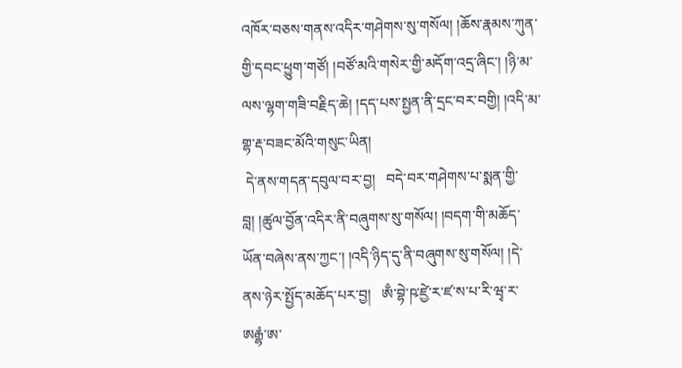འཁོར་བཅས་གནས་འདིར་གཤེགས་སུ་གསོལ། །ཆོས་རྣམས་ཀུན་གྱི་དབང་ཕྱུག་གཙོ། །བཙོ་མའི་གསེར་གྱི་མདོག་འདྲ་ཞིང་། །ཉི་མ་ལས་ལྷག་གཟི་བརྗིད་ཆེ། །དད་པས་སྤྱན་ནི་དྲང་བར་བགྱི། །འདི་མ་གྷ་རྡ་བཟང་མོའི་གསུང་ཡིན།
 དེ་ནས་གདན་དབུལ་བར་བྱ།   བདེ་བར་གཤེགས་པ་སྨན་གྱི་བླ། །ཚུལ་བྱོན་འདིར་ནི་བཞུགས་སུ་གསོལ། །བདག་གི་མཆོད་ཡོན་བཞེས་ནས་ཀྱང་། །འདི་ཉིད་དུ་ནི་བཞུགས་སུ་གསོལ། །དེ་ནས་ཉེར་སྤྱོད་མཆོད་པར་བྱ།   ཨྃ་བྷེ་ཥ་ཛྱེ་ར་ཛ་ས་པ་རི་ཝྭ་ར་ཨརྒྷཾ་ཨ་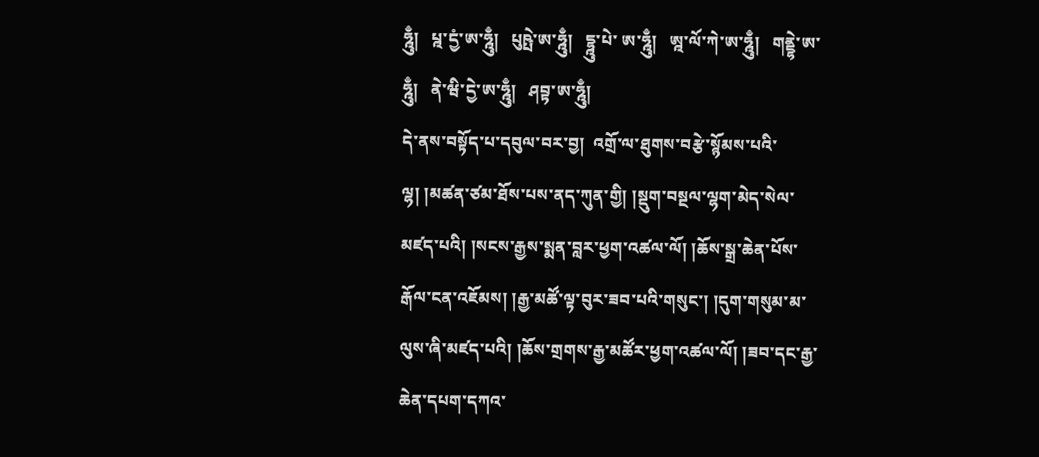ཧྰུྃ།   པྰ་དྱཾ་ཨ་ཧྰུྃ།   པུཥྤེ་ཨ་ཧྰུྃ།   དྷྰུ་པེ་ ཨ་ཧྰུྃ།   ཨྰ་ལོ་ཀེ་ཨ་ཧྰུྃ།   གནྡྷེ་ཨ་ཧྰུྃ།   ནེ་ཝི་དྱེ་ཨ་ཧྰུྃ།   ཤབྟ་ཨ་ཧྰུྃ།
དེ་ནས་བསྟོད་པ་དབུལ་བར་བྱ།  འགྲོ་ལ་ཐུགས་བརྩེ་སྙོམས་པའི་ལྷ། །མཚན་ཙམ་ཐོས་པས་ནད་ཀུན་གྱི། །སྡུག་བསྔལ་ལྷག་མེད་སེལ་མཛད་པའི། །སངས་རྒྱས་སྨན་བླར་ཕྱག་འཚལ་ལོ། །ཆོས་སྒྲ་ཆེན་པོས་རྒོལ་ངན་འཇོམས། །རྒྱ་མཚོ་ལྟ་བུར་ཟབ་པའི་གསུང་། །དུག་གསུམ་མ་ལུས་ཞི་མཛད་པའི། །ཆོས་གྲགས་རྒྱ་མཚོར་ཕྱག་འཚལ་ལོ། །ཟབ་དང་རྒྱ་ཆེན་དཔག་དཀའ་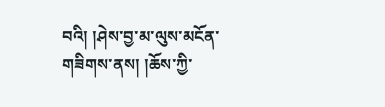བའི། །ཤེས་བྱ་མ་ལུས་མངོན་གཟིགས་ནས། །ཆོས་ཀྱི་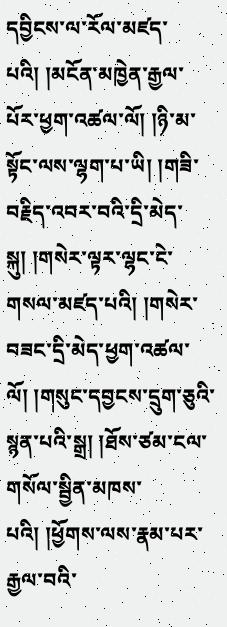དབྱིངས་ལ་རོལ་མཛད་པའི། །མངོན་མཁྱེན་རྒྱལ་པོར་ཕྱག་འཚལ་ལོ། །ཉི་མ་སྟོང་ལས་ལྷག་པ་ཡི། །གཟི་བརྗིད་འབར་བའི་དྲི་མེད་སྐུ། །གསེར་ལྟར་ལྷང་ངེ་གསལ་མཛད་པའི། །གསེར་བཟང་དྲི་མེད་ཕྱག་འཚལ་ལོ། །གསུང་དབྱངས་དྲུག་ཅུའི་སྙན་པའི་སྒྲ། །ཐོས་ཙམ་ངལ་གསོལ་སྦྱིན་མཁས་པའི། །ཕྱོགས་ལས་རྣམ་པར་རྒྱལ་བའི་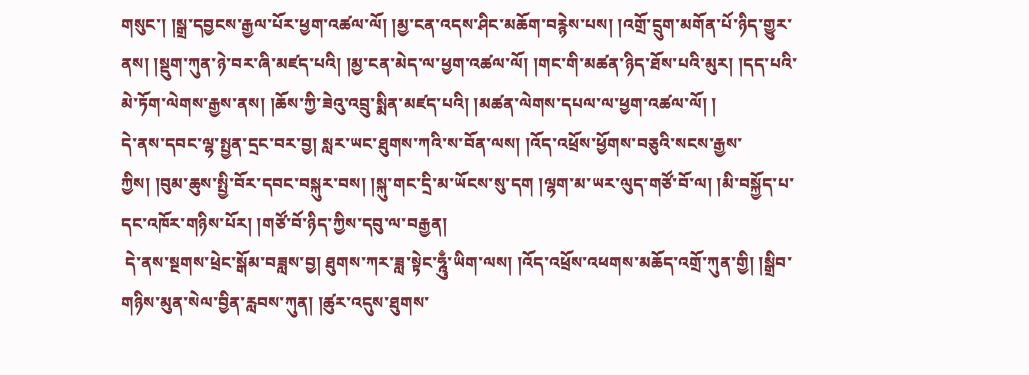གསུང་། །སྒྲ་དབྱངས་རྒྱལ་པོར་ཕྱག་འཚལ་ལོ། །མྱ་ངན་འདས་ཤིང་མཆོག་བརྙེས་པས། །འགྲོ་དྲུག་མགོན་པོ་ཉིད་གྱུར་ནས། །སྡུག་ཀུན་ཉེ་བར་ཞི་མཛད་པའི། །མྱ་ངན་མེད་ལ་ཕྱག་འཚལ་ལོ། །གང་གི་མཚན་ཉིད་ཐོས་པའི་མུར། །དད་པའི་མེ་ཏོག་ལེགས་རྒྱས་ནས། །ཆོས་ཀྱི་ཟེའུ་འབྲུ་སྨིན་མཛད་པའི། །མཚན་ལེགས་དཔལ་ལ་ཕྱག་འཚལ་ལོ། །
དེ་ནས་དབང་ལྷ་སྤྱན་དྲང་བར་བྱ། སླར་ཡང་ཐུགས་ཀའི་ས་བོན་ལས། །འོད་འཕྲོས་ཕྱོགས་བཅུའི་སངས་རྒྱས་ཀྱིས། །བུམ་ཆུས་སྤྱི་བོར་དབང་བསྐུར་བས། །སྐུ་གང་དྲི་མ་ཡོངས་སུ་དག །ལྷག་མ་ཡར་ལུད་གཙོ་བོ་ལ། །མི་བསྐྱོད་པ་དང་འཁོར་གཉིས་པོར། །གཙོ་བོ་ཉིད་ཀྱིས་དབུ་ལ་བརྒྱན།
 དེ་ནས་སྔགས་ཕྲེང་སྒོམ་བཟླས་བྱ། ཐུགས་ཀར་ཟླ་སྟེང་ཧྰུྃ་ཡིག་ལས། །འོད་འཕྲོས་འཕགས་མཆོད་འགྲོ་ཀུན་གྱི། །སྒྲིབ་གཉིས་མུན་སེལ་བྱིན་རླབས་ཀུན། །ཚུར་འདུས་ཐུགས་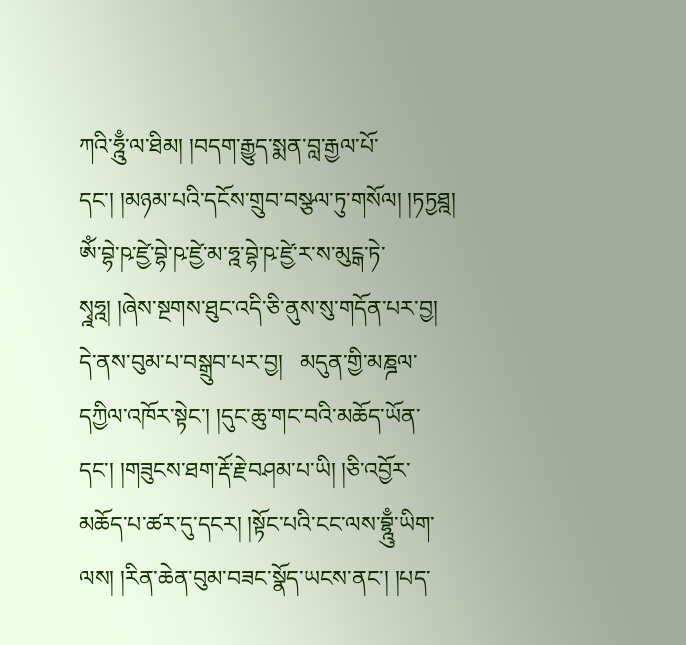ཀའི་ཧྰུྃ་ལ་ཐིམ། །བདག་རྒྱུད་སྨན་བླ་རྒྱལ་པོ་དང་། །མཉམ་པའི་དངོས་གྲུབ་བསྩལ་ཏུ་གསོལ། །ཏཏྱཐྰ།  ཨོཾ་བྷེ་ཥ་ཛྱེ་བྷེ་ཥ་ཛྱེ་མ་ཧྰ་བྷེ་ཥ་ཛྱེ་ར་ས་མུངྒ་ཏེ་སྭྰཧྰ། །ཞེས་སྔགས་ཐུང་འདི་ཅི་ནུས་སུ་གདོན་པར་བྱ།
དེ་ནས་བུམ་པ་བསྒྲུབ་པར་བྱ།   མདུན་གྱི་མཎྜལ་དཀྱིལ་འཁོར་སྟེང་། །དུང་ཆུ་གང་བའི་མཆོད་ཡོན་དང་། །གཟུངས་ཐག་རྡོ་རྗེ་བཤམ་པ་ཡི། །ཅི་འབྱོར་མཆོད་པ་ཚར་དུ་དངར། །སྟོང་པའི་ངང་ལས་བྷྰུྃ་ཡིག་ལས། །རིན་ཆེན་བུམ་བཟང་སྣོད་ཡངས་ནང་། །པད་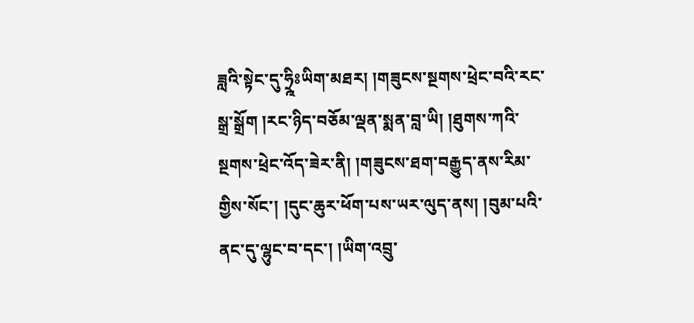ཟླའི་སྟེང་དུ་ཧྲྰིཿཡིག་མཐར། །གཟུངས་སྔགས་ཕྲེང་བའི་རང་སྒྲ་སྒྲོག །རང་ཉིད་བཅོམ་ལྡན་སྨན་བླ་ཡི། །ཐུགས་ཀའི་སྔགས་ཕྲེང་འོད་ཟེར་ནི། །གཟུངས་ཐག་བརྒྱུད་ནས་རིམ་གྱིས་སོང་། །དུང་ཆུར་ཕོག་པས་ཡར་ལུད་ནས། །བུམ་པའི་ནང་དུ་ལྷུང་བ་དང་། །ཡིག་འབྲུ་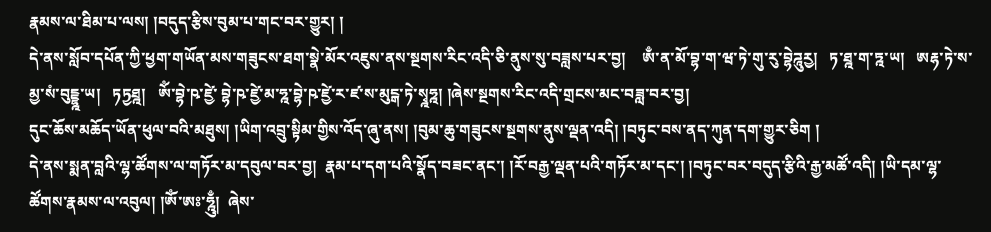རྣམས་ལ་ཐིམ་པ་ལས། །བདུད་རྩིས་བུམ་པ་གང་བར་གྱུར། །
དེ་ནས་སློབ་དཔོན་ཀྱི་ཕྱག་གཡོན་མས་གཟུངས་ཐག་སྣེ་མོར་འཇུས་ནས་སྔགས་རིང་འདི་ཅི་ནུས་སུ་བཟླས་པར་བྱ།    ཨྃ་ན་མོ་བྷ་ག་ཝ་ཏེ་གུ་རུ་བྷེཌཱུརྱ།   ཏ་ཐྰ་ག་ཏྰ་ཡ།   ཨརྷ་ཏེ་ས་མྱ་སཾ་བུངྡྷྰ་ཡ།   ཏཏྱཐྰ།   ཨོཾ་བྷེ་ཥ་ཛྱེ་ བྷེ་ཥ་ཛྱེ་མ་ཧྰ་བྷེ་ཥ་ཛྱེ་ར་ཛ་ས་མུངྒ་ཏེ་སྭྰཧྰ། །ཞེས་སྔགས་རིང་འདི་གྲངས་མང་བཟླ་བར་བྱ།
དུང་ཆོས་མཆོད་ཡོན་ཕུལ་བའི་མཐུས། །ཡིག་འབྲུ་སྟིམ་གྱིས་འོད་ཞུ་ནས། །བུམ་ཆུ་གཟུངས་སྔགས་ནུས་ལྡན་འདི། །བཏུང་བས་ནད་ཀུན་དག་གྱུར་ཅིག །
དེ་ནས་སྨན་བླའི་ལྷ་ཚོགས་ལ་གཏོར་མ་དབུལ་བར་བྱ།  རྣམ་པ་དག་པའི་སྣོད་བཟང་ནང་། །རོ་བརྒྱ་ལྡན་པའི་གཏོར་མ་དང་། །བཏུང་བར་བདུད་རྩིའི་རྒྱ་མཚོ་འདི། །ཡི་དམ་ལྷ་ཚོགས་རྣམས་ལ་འབུལ། །ཨོཾ་ཨཿ་ཧྰུྃ།  ཞེས་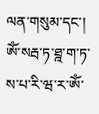ལན་གསུམ་དང་།  ཨོཾ་སརྦ་ཏ་ཐྰ་ག་ཏ་ས་པ་རི་ཝ་ར་ཨོཾ་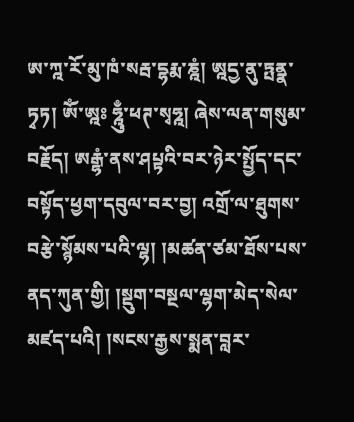ཨ་ཀྰ་རོ་མུ་ཁཾ་སརྦ་དྷརྨ་ཎྰཾ། ཨྰདྱ་ནུ་ཏྤནྣ་ཏྭཏ། ཨོཾ་ཨྰཿ ཧྰུྃ་ཕཊ་སྭཧྰ། ཞེས་ལན་གསུམ་བརྗོད། ཨརྒྷཾ་ནས་ཤཔྟའི་བར་ཉེར་སྤྱོད་དང་བསྟོད་ཕྱག་དབུལ་བར་བྱ། འགྲོ་ལ་ཐུགས་བརྩེ་སྙོམས་པའི་ལྷ། །མཚན་ཙམ་ཐོས་པས་ནད་ཀུན་གྱི། །སྡུག་བསྔལ་ལྷག་མེད་སེལ་མཛད་པའི། །སངས་རྒྱས་སྨན་བླར་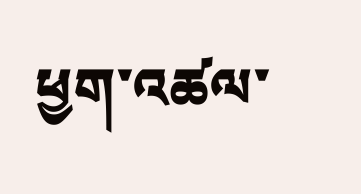ཕྱག་འཚལ་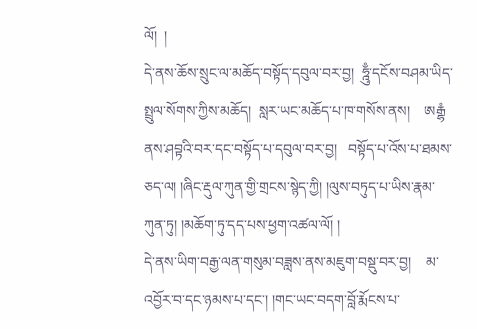ལོ།  །
དེ་ནས་ཆོས་སྲུང་ལ་མཆོད་བསྟོད་དབུལ་བར་བྱ།  ཧྰུྃ་དངོས་བཤམ་ཡིད་སྤྲུལ་སོགས་ཀྱིས་མཆོད།  སླར་ཡང་མཆོད་པ་ཁ་གསོས་ནས།    ཨརྒྷཾ ནས་ཤབྟའི་བར་དང་བསྟོད་པ་དབུལ་བར་བྱ།   བསྟོད་པ་འོས་པ་ཐམས་ཅད་ལ། །ཞིང་རྡུལ་ཀུན་གྱི་གྲངས་སྙེད་ཀྱི། །ལུས་བཏུད་པ་ཡིས་རྣམ་ཀུན་ཏུ། །མཆོག་ཏུ་དད་པས་ཕྱག་འཚལ་ལོ། །
དེ་ནས་ཡིག་བརྒྱ་ལན་གསུམ་བཟླས་ནས་མཇུག་བསྡུ་བར་བྱ།    མ་འབྱོར་བ་དང་ཉམས་པ་དང་། །གང་ཡང་བདག་བློ་རྨོངས་པ་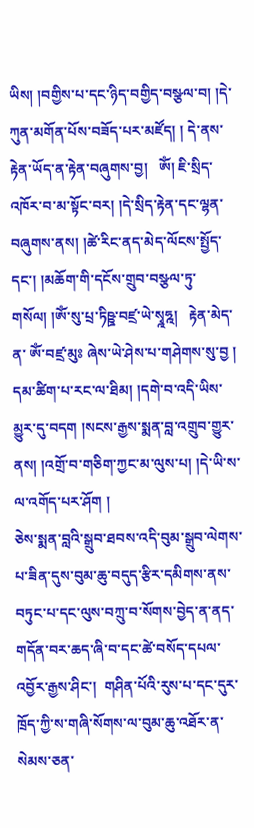ཡིས། །བགྱིས་པ་དང་ཉིད་བགྱིད་བསྩལ་བ། །དེ་ཀུན་མགོན་པོས་བཟོད་པར་མཛོད། ། དེ་ནས་རྟེན་ཡོད་ན་རྟེན་བཞུགས་བྱ།   ཨོཾ། ཇི་སྲིད་འཁོར་བ་མ་སྟོང་བར། །དེ་སྲིད་རྟེན་དང་ལྷན་བཞུགས་ནས། །ཚེ་རིང་ནད་མེད་ལོངས་སྤྱོད་དང་། །མཆོག་གི་དངོས་གྲུབ་བསྩལ་ཏུ་གསོལ། །ཨོཾ་སུ་པྲ་ཏིཥྛ་བཛྲ་ཡེ་སྭྰཧྰ།   རྟེན་མེད་ན་ ཨོཾ་བཛྲ་མུཿ ཞེས་ཡེ་ཤེས་པ་གཤེགས་སུ་བྱ ། དམ་ཚིག་པ་རང་ལ་ཐིམ། །དགེ་བ་འདི་ཡིས་མྱུར་དུ་བདག །སངས་རྒྱས་སྨན་བླ་འགྲུབ་གྱུར་ནས། །འགྲོ་བ་གཅིག་ཀྱང་མ་ལུས་པ། །དེ་ཡི་ས་ལ་འགོད་པར་ཤོག །
ཅེས་སྨན་བླའི་སྒྲུབ་ཐབས་འདི་བུམ་སྒྲུབ་ལེགས་པ་ཟིན་དུས་བུམ་ཆུ་བདུད་རྩིར་དམིགས་ནས་བཏུང་པ་དང་ལུས་བཀྲུ་བ་སོགས་བྱེད་ན་ནད་གདོན་བར་ཆད་ཞི་བ་དང་ཚེ་བསོད་དཔལ་འབྱོར་རྒྱས་ཤིང་།  གཤིན་པོའི་རུས་པ་དང་དུར་ཁྲོད་ཀྱི་ས་གཞི་སོགས་ལ་བུམ་ཆུ་འཐོར་ན་སེམས་ཅན་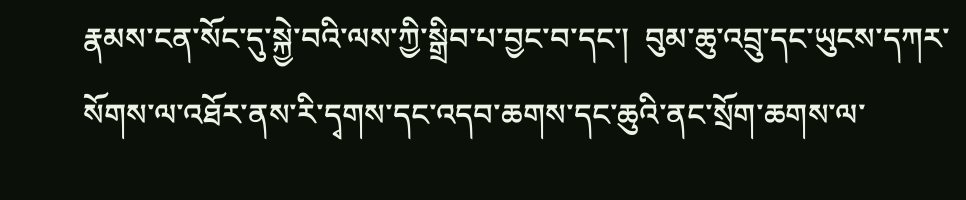རྣམས་ངན་སོང་དུ་སྐྱེ་བའི་ལས་ཀྱི་སྒྲིབ་པ་བྱང་བ་དང་།  བུམ་ཆུ་འབྲུ་དང་ཡུངས་དཀར་སོགས་ལ་འཐོར་ནས་རི་དྭགས་དང་འདབ་ཆགས་དང་ཆུའི་ནང་སྲོག་ཆགས་ལ་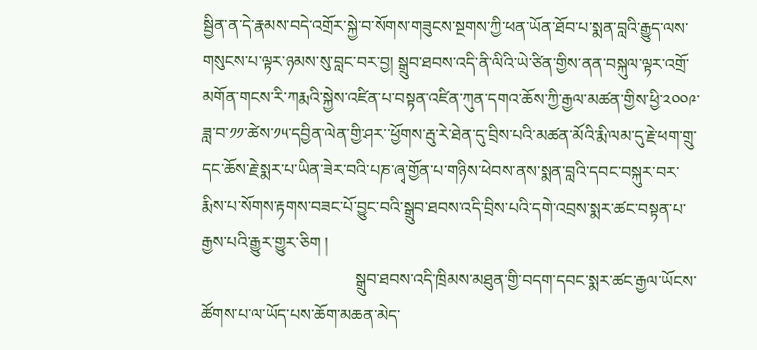སྦྱིན་ན་དེ་རྣམས་བདེ་འགྲོར་སྐྱེ་བ་སོགས་གཟུངས་སྔགས་ཀྱི་ཕན་ཡོན་ཐོབ་པ་སྨན་བླའི་རྒྱུད་ལས་གསུངས་པ་ལྟར་ཉམས་སུ་བླང་བར་བྱ། སྒྲུབ་ཐབས་འདི་ནི་ལིའི་ཡེ་ཙིན་གྱིས་ནན་བསྐུལ་ལྟར་འགྲོ་མགོན་གངས་རི་ཀརྨའི་སྐྱེས་འཛིན་པ་བསྟན་འཛིན་ཀུན་དགའ་ཆོས་ཀྱི་རྒྱལ་མཚན་གྱིས་ཕྱི་༢༠༠༩་ཟླ་བ་༡༡་ཚེས་༡༥་དབྱིན་ལེན་གྱི་ཤར་་ཕྱོགས་རྦུ་རེ་ཐེན་དུ་བྲིས་པའི་མཚན་མོའི་རྨི་ལམ་དུ་རྗེ་ཕག་གྲུ་དང་ཆོས་རྗེ་སྨར་པ་ཡིན་ཟེར་བའི་པཎ་ཞྭ་གྱོན་པ་གཉིས་ཕེབས་ནས་སྨན་བླའི་དབང་བསྐུར་བར་རྨིས་པ་སོགས་རྟགས་བཟང་པོ་བྱུང་བའི་སྒྲུབ་ཐབས་འདི་བྲིས་པའི་དགེ་འབྲས་སྨར་ཚང་བསྟན་པ་རྒྱས་པའི་རྒྱུར་གྱུར་ཅིག །
                                     སྒྲུབ་ཐབས་འདི་ཁྲིམས་མཐུན་གྱི་བདག་དབང་སྨར་ཚང་རྒྱལ་ཡོངས་ཚོགས་པ་ལ་ཡོད་པས་ཆོག་མཆན་མེད་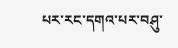པར་རང་དགའ་པར་བཤུ་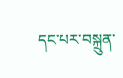དང་པར་བསྐྲུན་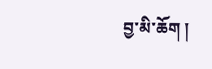བྱ་མི་ཆོག །